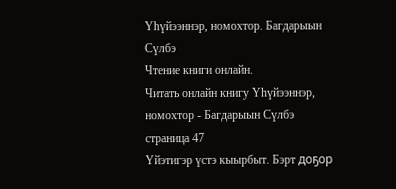Үһүйээннэр, номохтор. Багдарыын Сүлбэ
Чтение книги онлайн.
Читать онлайн книгу Үһүйээннэр, номохтор - Багдарыын Сүлбэ страница 47
Үйэтигэр үстэ кыырбыт. Бэрт доҕор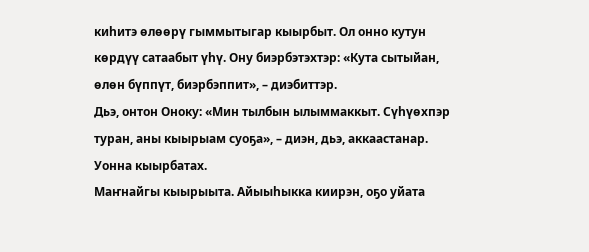киһитэ өлөөрү гыммытыгар кыырбыт. Ол онно кутун көрдүү сатаабыт үһү. Ону биэрбэтэхтэр: «Кута сытыйан, өлөн бүппүт, биэрбэппит», – диэбиттэр.
Дьэ, онтон Оноку: «Мин тылбын ылыммаккыт. Сүһүөхпэр туран, аны кыырыам суоҕа», – диэн, дьэ, аккаастанар. Уонна кыырбатах.
Маҥнайгы кыырыыта. Айыыһыкка киирэн, оҕо уйата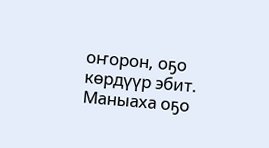оҥорон, оҕо көрдүүр эбит. Маныаха оҕо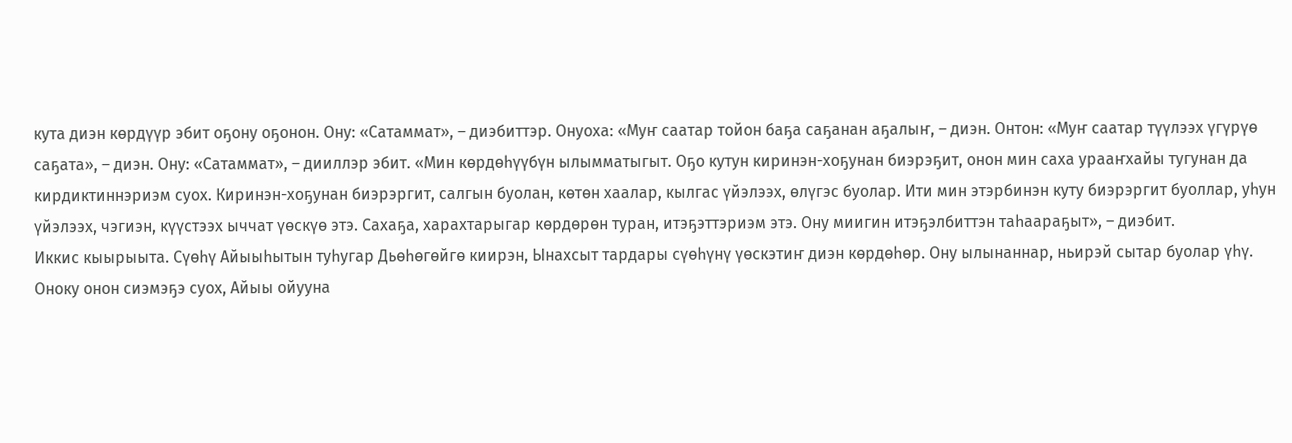кута диэн көрдүүр эбит оҕону оҕонон. Ону: «Сатаммат», – диэбиттэр. Онуоха: «Муҥ саатар тойон баҕа саҕанан аҕалыҥ, – диэн. Онтон: «Муҥ саатар түүлээх үгүрүө саҕата», – диэн. Ону: «Сатаммат», – дииллэр эбит. «Мин көрдөһүүбүн ылымматыгыт. Оҕо кутун киринэн-хоҕунан биэрэҕит, онон мин саха урааҥхайы тугунан да кирдиктиннэриэм суох. Киринэн-хоҕунан биэрэргит, салгын буолан, көтөн хаалар, кылгас үйэлээх, өлүгэс буолар. Ити мин этэрбинэн куту биэрэргит буоллар, уһун үйэлээх, чэгиэн, күүстээх ыччат үөскүө этэ. Сахаҕа, харахтарыгар көрдөрөн туран, итэҕэттэриэм этэ. Ону миигин итэҕэлбиттэн таһаараҕыт», – диэбит.
Иккис кыырыыта. Сүөһү Айыыһытын туһугар Дьөһөгөйгө киирэн, Ынахсыт тардары сүөһүнү үөскэтиҥ диэн көрдөһөр. Ону ылынаннар, ньирэй сытар буолар үһү.
Оноку онон сиэмэҕэ суох, Айыы ойууна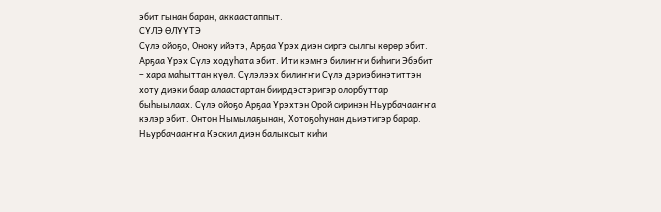эбит гынан баран, аккаастаппыт.
СҮЛЭ ӨЛҮҮТЭ
Сүлэ ойоҕо, Оноку ийэтэ, Арҕаа Үрэх диэн сиргэ сылгы көрөр эбит. Арҕаа Үрэх Сүлэ ходуһата эбит. Ити кэмҥэ билиҥҥи биһиги Эбэбит – хара маһыттан күөл. Сүлэлээх билиҥҥи Сүлэ дэриэбинэтиттэн хоту диэки баар алаастартан биирдэстэригэр олорбуттар быһыылаах. Сүлэ ойоҕо Арҕаа Үрэхтэн Орой сиринэн Ньурбачааҥҥа кэлэр эбит. Онтон Нымылаҕынан, Хотоҕоһунан дьиэтигэр барар.
Ньурбачааҥҥа Кэскил диэн балыксыт киһи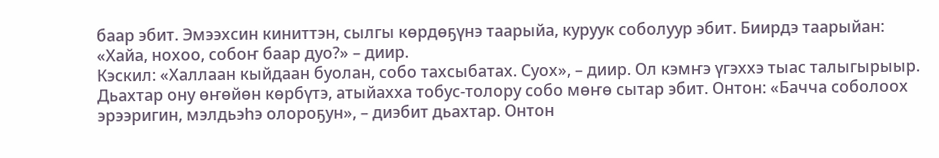баар эбит. Эмээхсин киниттэн, сылгы көрдөҕүнэ таарыйа, куруук соболуур эбит. Биирдэ таарыйан: «Хайа, нохоо, собоҥ баар дуо?» – диир.
Кэскил: «Халлаан кыйдаан буолан, собо тахсыбатах. Суох», – диир. Ол кэмҥэ үгэххэ тыас талыгырыыр. Дьахтар ону өҥөйөн көрбүтэ, атыйахха тобус-толору собо мөҥө сытар эбит. Онтон: «Бачча соболоох эрээригин, мэлдьэһэ олороҕун», – диэбит дьахтар. Онтон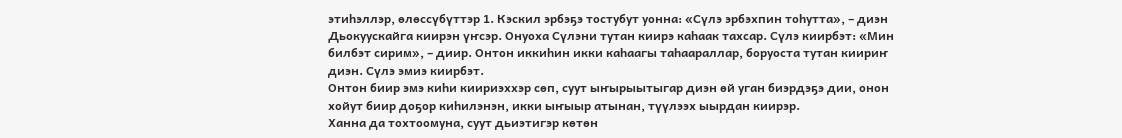этиһэллэр, өлөссүбүттэр 1. Кэскил эрбэҕэ тостубут уонна: «Сүлэ эрбэхпин тоһутта», – диэн Дьокуускайга киирэн үҥсэр. Онуоха Сүлэни тутан киирэ каһаак тахсар. Сүлэ киирбэт: «Мин билбэт сирим», – диир. Онтон иккиһин икки каһаагы таһаараллар, боруоста тутан киириҥ диэн. Сүлэ эмиэ киирбэт.
Онтон биир эмэ киһи киириэххэр сөп, суут ыҥырыытыгар диэн өй уган биэрдэҕэ дии, онон хойут биир доҕор киһилэнэн, икки ыҥыыр атынан, түүлээх ыырдан киирэр.
Ханна да тохтоомуна, суут дьиэтигэр көтөн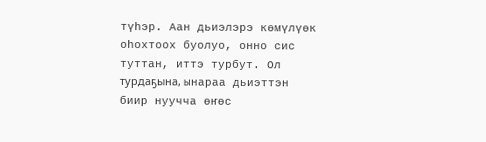түһэр. Аан дьиэлэрэ көмүлүөк оһохтоох буолуо, онно сис туттан, иттэ турбут. Ол турдаҕына, ынараа дьиэттэн биир нуучча өҥөс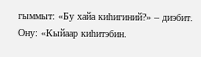гыммыт: «Бу хайа киһигиний?» – диэбит. Ону: «Кыйаар киһитэбин.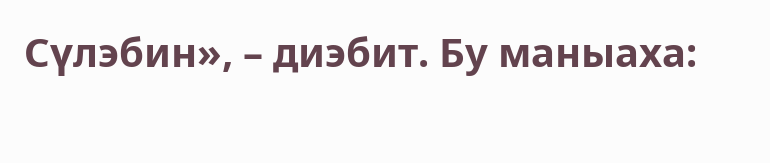Сүлэбин», – диэбит. Бу маныаха: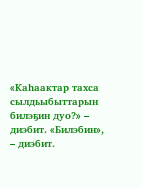«Каһаактар тахса сылдьыбыттарын билэҕин дуо?» – диэбит. «Билэбин», – диэбит.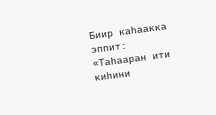Биир каһаакка эппит: «Таһааран ити киһини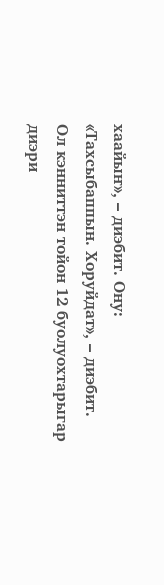хаайыҥ», – диэбит. Ону: «Тахсыбаппын. Хоруйдат», – диэбит.
Ол кэнниттэн тойон 12 буолуохтарыгар диэри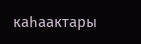каһаактары